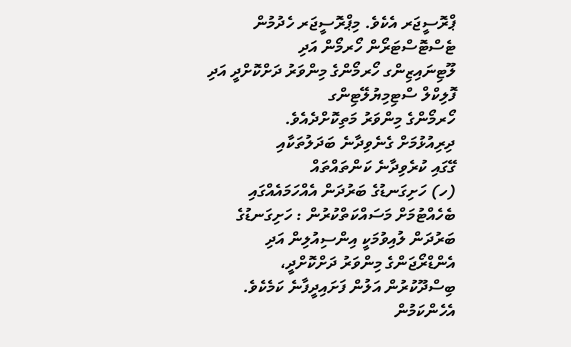ޕްރޮސީޖަރ އެކެވެ. މިޕްރޮސީޖަރ ހެދުމުން ޓެސްޓޮސްޓަރޯން ހޯރމޯން އަދި
ލޫޓިނައިޒިންގ ހޯރމޯންގެ މިންވަރު ދަށްކޮށްދީ އަދި ފޮލިކްލް ސްޓިމިޔުލޭޓިންގ
ހޯރމޯންގެ މިންވަރު މަތިކޮށްދެއެވެ.
ދިރިއުޅުމަށް ގެނެވިދާނެ ބަދަލުތަކާއި
ގޭގައި ކުރެވިދާނެ ކަންތައްތައް
(ހ) ހަށިގަނޑުގެ ބަރުދަން އެއްހަމައެއްގައި
ބެހެއްޓުމަށް މަސައްކަތްކުރުން : ހަށިގަނޑުގެ
ބަރުދަން ލުއިވުމަކީ އިންސިއުލިން އަދި އެންޑްރޯޖަންގެ މިންވަރު ދަށްކޮށްދީ،
ބިސްދޫކުރުން އަލުން ފަށައިދީފާނެ ކަމެކެވެ. އެހެންކަމުން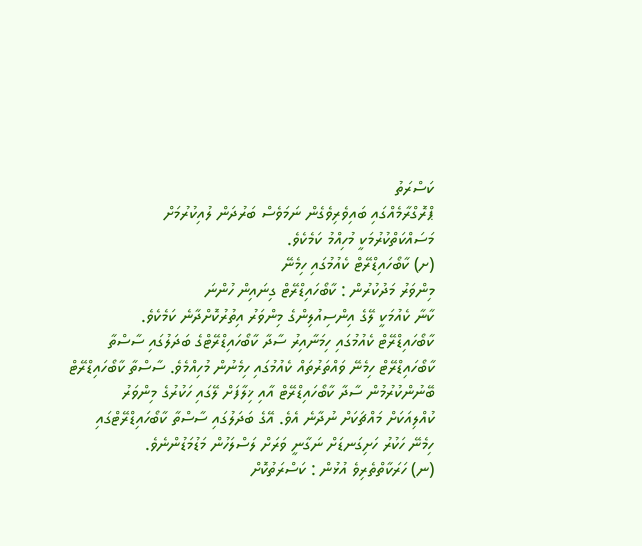ކަސްރަތު
ޕްރޮގްރާމެއްގައި ބައިވެރިވެގެން ނަމަވެސް ބަރުދަން ލުއިކުރުމަށް
މަސައްކަތްކުރުމަކީ މުހިއްމު ކަމެކެވެ.
(ށ) ކާބޯހައިޑްރޭޓް ކެއުމުގައި ހިމެނޭ
މިންވަރު މަދުކުރުން : ކާބޯހައިޑްރޭޓް ގިނައިން ހުންނަ
ކާނާ ކެއުމަކީ ލޭގެ އިންސިއުލިންގެ މިންވަރު އިތުރުކޮށްދާނެ ކަމެކެވެ.
ކާބޯހައިޑްރޭޓް ކެއުމުގައި ހިމަނާއިރު ސާދާ ކާބޯހައިޑްރޭޓްގެ ބަދަލުގައި ސާސްތާ
ކާބޯހައިޑްރޭޓް ހިމެނޭ ވައްތަރުތައް ކެއުމުގައި ހިމެނުން މުހިއްމެވެ. ސާސްތާ ކާބޯހައިޑްރޭޓް
ބޭނުންކުރުމުން ސާދާ ކާބޯހައިޑްރޭޓް އާއި ޚިލާފަށް ލޭގައި ހަކުރުގެ މިންވަރު
ކުއްލިއަކަށް މައްޗަކަށް ނުދާނެ އެވެ. އޭގެ ބަދަލުގައި ސާސްތާ ކާބޯހައިޑްރޭޓްގައި
ހިމެނޭ ހަކުރު ހަށިގަނޑަށް ނަގާނީ ވަރަށް ލަސްލަހުން މަޑުމަޑުންނެވެ.
(ނ) ހަރަކާތްތެރިވެ އުޅުން : ކަސްރަތުކޮށް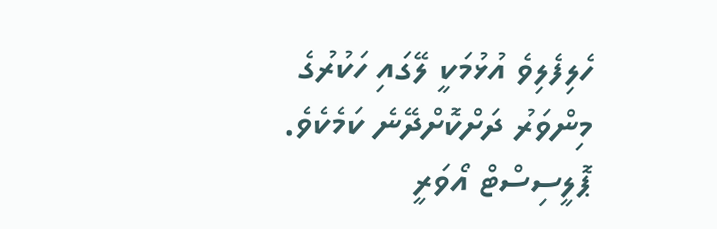ހެލިފެލިވެ އުޅުމަކީ ލޭގައި ހަކުރުގެ
މިންވަރު ދަށްކޮށްދޭނެ ކަމެކެވެ. ޕޮލީސިސްޓް އޯވަރީ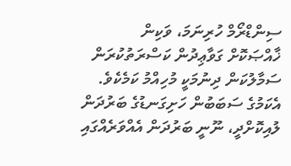ސިންޑްރޯމް ހުރިނަމަ، ވަކިން
ޚާއްޞަކޮށް ގަވާޢިދުން ކަސްރަތުކުރަން ސަމާލުކަން ދިނުމަކީ މުހިއްމު ކަމެކެވެ.
އެކަމުގެ ސަބަބުން ހަށިގަނޑުގެ ބަރުދަން ލުއިކޮށްދީ، ނޫނީ ބަރުދަން އެއްވަރެއްގައި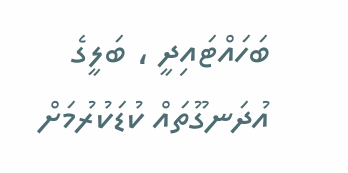ބަހައްޓައިދީ ، ބަލީގެ އުދަނގޫތައް ކުޑަކުރުމަށް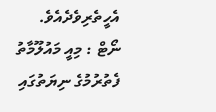އެހީތެރިވެދެއެވެ.
ނޯޓް : މިއީ މައުލޫމާތު ފެތުރުމުގެ ނިޔަތުގައި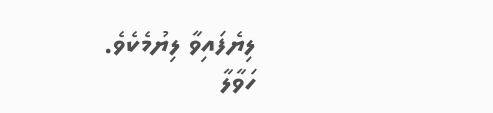ލިޔެފައިވާ ލިޔުމެކެވެ.
ހަވާލާ